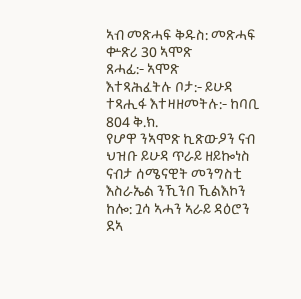ኣብ መጽሓፍ ቅዱስ: መጽሓፍ ቍጽሪ 30 ኣሞጽ
ጸሓፊ:- ኣሞጽ
እተጻሕፈትሉ ቦታ:- ይሁዳ
ተጻሒፋ እተዛዘመትሉ:- ከባቢ 804 ቅ.ክ.
የሆዋ ንኣሞጽ ኪጽውዖን ናብ ህዝቡ ይሁዳ ጥራይ ዘይኰነስ ናብታ ሰሜናዊት መንግስቲ እስራኤል ንኺንበ ኺልእኮን ከሎ: ጓሳ ኣሓን ኣራይ ዳዕሮን ደኣ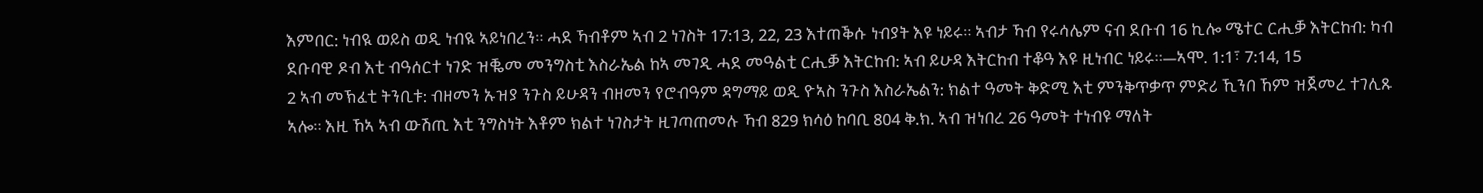እምበር: ነብዪ ወይስ ወዲ ነብዪ ኣይነበረን። ሓደ ኻብቶም ኣብ 2 ነገስት 17:13, 22, 23 እተጠቕሱ ነብያት እዩ ነይሩ። ኣብታ ኻብ የሩሳሌም ናብ ደቡብ 16 ኪሎ ሜተር ርሒቓ እትርከብ: ካብ ደቡባዊ ዶብ እቲ ብዓሰርተ ነገድ ዝቘመ መንግስቲ እስራኤል ከኣ መገዲ ሓደ መዓልቲ ርሒቓ እትርከብ: ኣብ ይሁዳ እትርከብ ተቆዓ እዩ ዚነብር ነይሩ።—ኣሞ. 1:1፣ 7:14, 15
2 ኣብ መኽፈቲ ትንቢቱ: ብዘመን ኡዝያ ንጉስ ይሁዳን ብዘመን የሮብዓም ዳግማይ ወዲ ዮኣስ ንጉስ እስራኤልን: ክልተ ዓመት ቅድሚ እቲ ምንቅጥቃጥ ምድሪ ኺንበ ኸም ዝጀመረ ተገሊጹ ኣሎ። እዚ ኸኣ ኣብ ውሽጢ እቲ ንግስነት እቶም ክልተ ነገስታት ዚገጣጠመሉ ኻብ 829 ክሳዕ ከባቢ 804 ቅ.ክ. ኣብ ዝነበረ 26 ዓመት ተነብዩ ማለት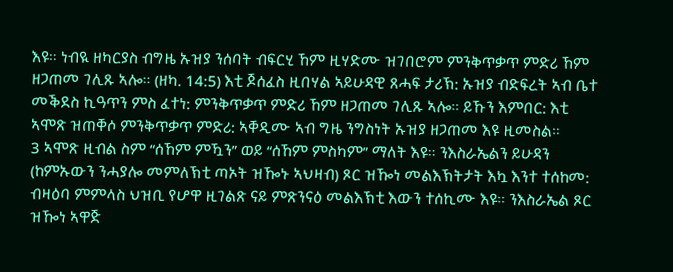እዩ። ነብዪ ዘካርያስ ብግዜ ኡዝያ ንሰባት ብፍርሂ ኸም ዚሃድሙ ዝገበሮም ምንቅጥቃጥ ምድሪ ኸም ዘጋጠመ ገሊጹ ኣሎ። (ዘካ. 14:5) እቲ ጆሰፈስ ዚበሃል ኣይሁዳዊ ጸሓፍ ታሪኽ: ኡዝያ ብድፍረት ኣብ ቤተ መቕደስ ኪዓጥን ምስ ፈተነ: ምንቅጥቃጥ ምድሪ ኸም ዘጋጠመ ገሊጹ ኣሎ። ይኹን እምበር: እቲ ኣሞጽ ዝጠቐሶ ምንቅጥቃጥ ምድሪ: ኣቐዲሙ ኣብ ግዜ ንግስነት ኡዝያ ዘጋጠመ እዩ ዚመስል።
3 ኣሞጽ ዚብል ስም “ሰኸም ምዃን” ወይ “ሰኸም ምስካም” ማለት እዩ። ንእስራኤልን ይሁዳን (ከምኡውን ንሓያሎ መምለኽቲ ጣኦት ዝዀኑ ኣህዛብ) ጾር ዝዀነ መልእኽትታት እኳ እንተ ተሰከመ: ብዛዕባ ምምላስ ህዝቢ የሆዋ ዚገልጽ ናይ ምጽንናዕ መልእኽቲ እውን ተሰኪሙ እዩ። ንእስራኤል ጾር ዝዀነ ኣዋጅ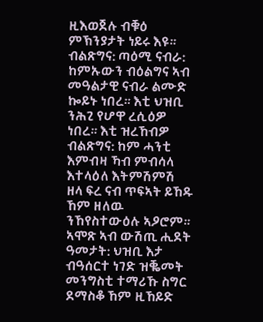ዚእወጀሉ ብቑዕ ምኽንያታት ነይሩ እዩ። ብልጽግና: ጣዕሚ ናብራ: ከምኡውን ብዕልግና ኣብ መዓልታዊ ናብራ ልሙድ ኰይኑ ነበረ። እቲ ህዝቢ ንሕጊ የሆዋ ረሲዕዎ ነበረ። እቲ ዝረኸብዎ ብልጽግና: ከም ሓንቲ እምብዛ ኻብ ምብሳላ እተላዕለ እትምሽምሽ ዘላ ፍረ ናብ ጥፍኣት ይኸዱ ኸም ዘለዉ ንኸየስተውዕሉ ኣዖሮም። ኣሞጽ ኣብ ውሽጢ ሒደት ዓመታት: ህዝቢ እታ ብዓሰርተ ነገድ ዝቘመት መንግስቲ ተማሪኹ ስግር ደማስቆ ኸም ዚኸይድ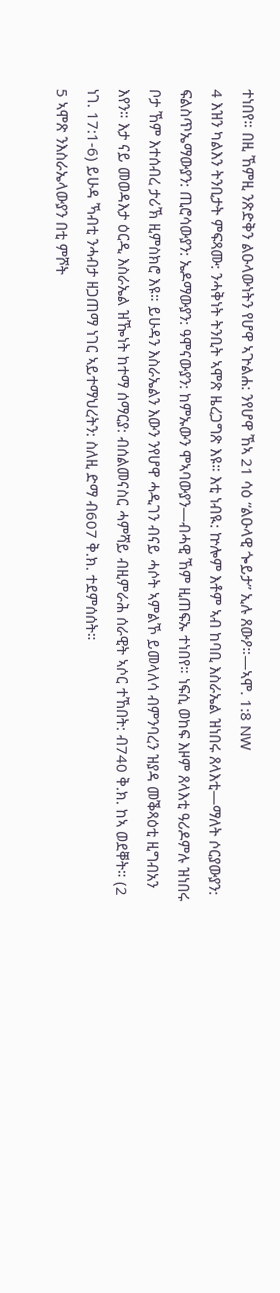ተነበየ። በዚ ኸምዚ ንጽድቅን ልዑላውነትን የሆዋ ኣጕልሐ: ንየሆዋ ኸኣ 21 ሳዕ “ልዑላዊ ጐይታ” ኢሉ ጸውዖ።—ኣሞ. 1:8 NW
4 እዝን ካልእን ትንቢታት ምፍጻሙ: ንሓቅነት ትንቢት ኣሞጽ ዜረጋግጽ እዩ። እቲ ነብዪ: ኵሎም እቶም ኣብ ከባቢ እስራኤል ዝነበሩ ጸላእቲ—ማለት ሶርያውያን: ፍልስጥኤማውያን: ጢሮሳውያን: ኤዶማውያን: ዓሞናውያን: ከምኡውን ሞኣባውያን—ብሓዊ ኸም ዚጠፍኡ ተነበየ። ነፍሲ ወከፍ እዞም ጸላእቲ ዓሪዶምሉ ዝነበሩ ቦታ ኸም እተሰብረ ታሪኽ ዚምስክሮ እዩ። ይሁዳን እስራኤልን እውን ንየሆዋ ሓዲገን ብናይ ሓሶት ኣምልኾ ይመላለሳ ብምንባረን ዝያዳ መቕጻዕቲ ዚግብአን እየን። እታ ናይ መወዳእታ ዕርዲ እስራኤል ዝዀነት ከተማ ሰማርያ: ብሰልመናስር ሓምሻይ ብዚምራሕ ሰራዊት ኣሶር ተኸበት: ብ740 ቅ.ክ. ከኣ ወደቐት። (2 ነገ. 17:1-6) ይሁዳ ኻብቲ ንሓብታ ዘጋጠማ ነገር ኣይተማህረትን: ስለዚ ድማ ብ607 ቅ.ክ. ተደምሰሰት።
5 ኣሞጽ ንእስራኤላውያን በቲ ምሾት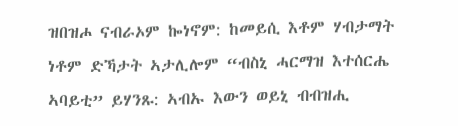ዝበዝሖ ናብራኦም ኰነኖም: ከመይሲ እቶም ሃብታማት ነቶም ድኻታት ኣታሊሎም “ብስኒ ሓርማዝ እተሰርሔ ኣባይቲ” ይሃንጹ: ኣብኡ እውን ወይኒ ብብዝሒ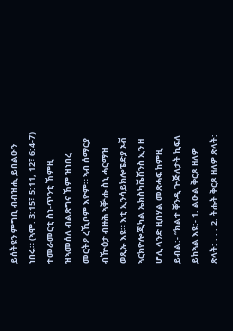ይሰትዩን ምግቢ ብብዝሒ ይበልዑን ነበሩ። (ኣሞ. 3:15፣ 5:11, 12፣ 6:4-7) ተመራመርቲ ስነ-ጥንቲ ኸምዚ ዝኣመሰለ ብልጽግና ኸም ዝነበረ መርትዖ ረኺቦም እዮም። ኣብ ሰማርያ ብዅዕታ ብዙሕ ኣቝሑ ስኒ ሓርማዝ ወጺኡ እዩ። እቲ ኢንሳይክሎፔድያ ኦቭ ኣርክዮሎጂካል ኤክስካቬሽንስ ኢን ዘ ሆሊ ላንድ ዚበሃል መጽሓፍ ከምዚ ይብል:- “ክልተ ቐንዲ ጕጅለታት ኪፍለ ይከኣል እዩ:- 1. ልዑል ቅርጾ ዘለዎ ጽላት: . . . 2. ትሑት ቅርጾ ዘለዎ ጽላት: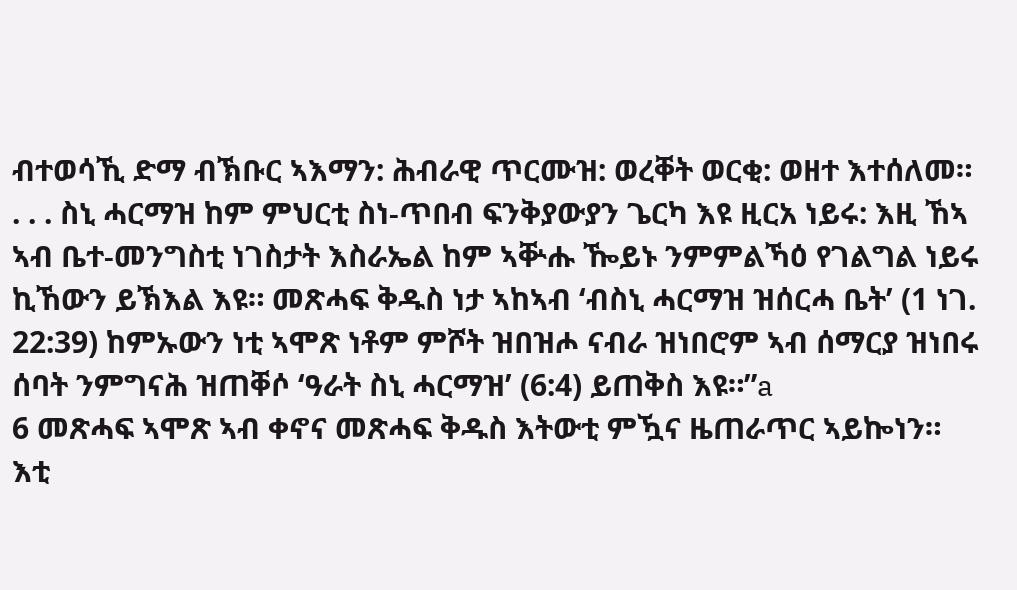ብተወሳኺ ድማ ብኽቡር ኣእማን: ሕብራዊ ጥርሙዝ: ወረቐት ወርቂ: ወዘተ እተሰለመ። . . . ስኒ ሓርማዝ ከም ምህርቲ ስነ-ጥበብ ፍንቅያውያን ጌርካ እዩ ዚርአ ነይሩ: እዚ ኸኣ ኣብ ቤተ-መንግስቲ ነገስታት እስራኤል ከም ኣቝሑ ዀይኑ ንምምልኻዕ የገልግል ነይሩ ኪኸውን ይኽእል እዩ። መጽሓፍ ቅዱስ ነታ ኣከኣብ ‘ብስኒ ሓርማዝ ዝሰርሓ ቤት’ (1 ነገ. 22:39) ከምኡውን ነቲ ኣሞጽ ነቶም ምሾት ዝበዝሖ ናብራ ዝነበሮም ኣብ ሰማርያ ዝነበሩ ሰባት ንምግናሕ ዝጠቐሶ ‘ዓራት ስኒ ሓርማዝ’ (6:4) ይጠቅስ እዩ።”a
6 መጽሓፍ ኣሞጽ ኣብ ቀኖና መጽሓፍ ቅዱስ እትውቲ ምዃና ዜጠራጥር ኣይኰነን። እቲ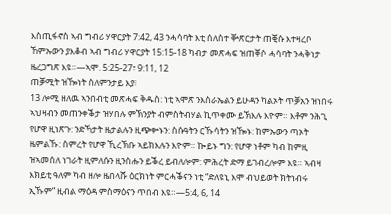እስጢፋኖስ ኣብ ግብሪ ሃዋርያት 7:42, 43 ንሓሳባት እቲ ሰለስተ ቝጽርታት ጠቒሱ እተዛረቦ ኸምኡውን ያእቆብ ኣብ ግብሪ ሃዋርያት 15:15-18 ካብታ መጽሓፍ ዝጠቐሶ ሓሳባት ንሓቅነታ ዜረጋግጽ እዩ።—ኣሞ. 5:25-27፣ 9:11, 12
ጠቓሚት ዝዀነት ስለምንታይ እያ፧
13 ሎሚ ዘለዉ ኣንበብቲ መጽሓፍ ቅዱስ: ነቲ ኣሞጽ ንእስራኤልን ይሁዳን ካልኦት ጥቓአን ዝነበሩ ኣህዛብን መጠንቀቕታ ዝሃበሉ ምኽንያት ብምስትብሃል ኪጥቀሙ ይኽእሉ እዮም። እቶም ንሕጊ የሆዋ ዚነጽጉ: ንድኻታት ዜታልሉን ዚጭቍኑን: ስሱዓትን ርኹሳትን ዝዀኑ: ከምኡውን ጣኦት ዜምልኹ: ስምረት የሆዋ ኺረኽቡ ኣይክእሉን እዮም። ኰይኑ ግን: የሆዋ ነቶም ካብ ከምዚ ዝኣመሰለ ነገራት ዚምለሱን ዚንስሑን ይቕረ ይብለሎም: ምሕረት ድማ ይገብረሎም እዩ። ኣብዛ እክይቲ ዓለም ካብ ዘሎ ዜበላሹ ዕርክነት ምርሓቕናን ነቲ “ድለዩኒ እሞ ብህይወት ክትነብሩ ኢኹም” ዚብል ማዕዳ ምስማዕናን ጥበብ እዩ።—5:4, 6, 14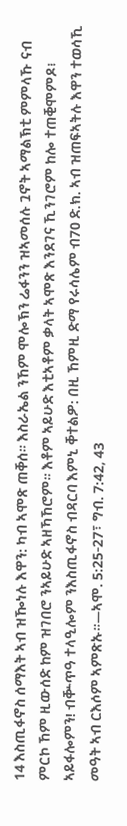14 እስጢፋኖስ ሰማእት ኣብ ዝዀነሉ እዋን: ካብ ኣሞጽ ጠቐሰ። እስራኤል ንኸም ሞሎኽን ሬፋንን ዝኣመሰሉ ጓኖት ኣማልኽቲ ምምላኹ ናብ ምርኮ ኸም ዚውሰድ ከም ዝገበሮ ንኣይሁድ ኣዘኻኸሮም። እቶም ኣይሁድ እቲኣቶም ቃላት ኣሞጽ እንደገና ኺንገሮም ከሎ ተጠቒሞምዶ፧ ኣይፋሎምን! ብቝጥዓ ተላዒሎም ንእስጢፋኖስ ብዳርባ እምኒ ቐተልዎ: በዚ ኸምዚ ድማ የሩሳሌም ብ70 ድ.ክ. ኣብ ዝጠፍኣትሉ እዋን ተወሳኺ መዓት ኣብ ርእሶም ኣምጽኡ።—ኣሞ. 5:25-27፣ ግብ. 7:42, 43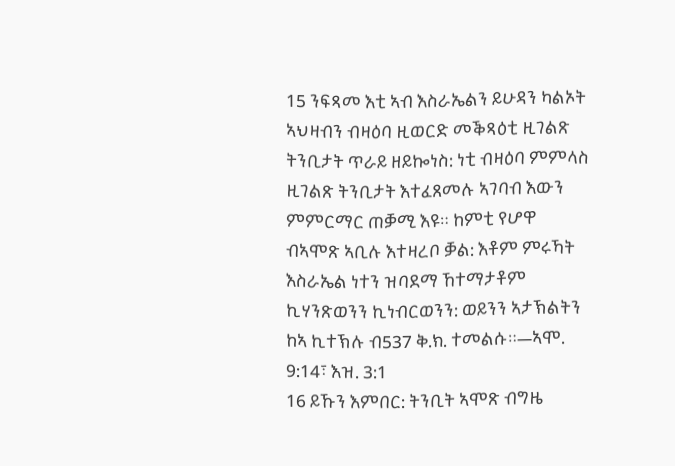15 ንፍጻመ እቲ ኣብ እስራኤልን ይሁዳን ካልኦት ኣህዛብን ብዛዕባ ዚወርድ መቕጻዕቲ ዚገልጽ ትንቢታት ጥራይ ዘይኰነስ: ነቲ ብዛዕባ ምምላስ ዚገልጽ ትንቢታት እተፈጸመሉ ኣገባብ እውን ምምርማር ጠቓሚ እዩ። ከምቲ የሆዋ ብኣሞጽ ኣቢሉ እተዛረቦ ቓል: እቶም ምሩኻት እስራኤል ነተን ዝባደማ ኸተማታቶም ኪሃንጽወንን ኪነብርወንን: ወይንን ኣታኽልትን ከኣ ኪተኽሉ ብ537 ቅ.ክ. ተመልሱ።—ኣሞ. 9:14፣ እዝ. 3:1
16 ይኹን እምበር: ትንቢት ኣሞጽ ብግዜ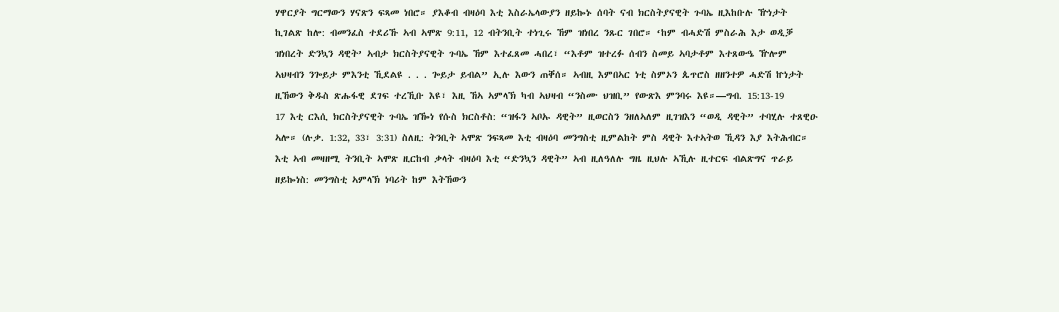ሃዋርያት ግርማውን ሃናጽን ፍጻመ ነበሮ። ያእቆብ ብዛዕባ እቲ እስራኤላውያን ዘይኰኑ ሰባት ናብ ክርስትያናዊት ጉባኤ ዚእከቡሉ ዅነታት ኪገልጽ ከሎ: ብመንፈስ ተደሪኹ ኣብ ኣሞጽ 9:11, 12 ብትንቢት ተነጊሩ ኸም ዝነበረ ንጹር ገበሮ። ‘ከም ብሓድሽ ምስራሕ እታ ወዲቓ ዝነበረት ድንኳን ዳዊት’ ኣብታ ክርስትያናዊት ጉባኤ ኸም እተፈጸመ ሓበረ፣ “እቶም ዝተረፉ ሰብን ስመይ ኣባታቶም እተጸውዔ ዅሎም ኣህዛብን ንጐይታ ምእንቲ ኺደልዩ . . . ጐይታ ይብል” ኢሉ እውን ጠቐሰ። ኣብዚ እምበኣር ነቲ ስምኦን ጴጥሮስ ዘዘንተዎ ሓድሽ ኵነታት ዚኸውን ቅዱስ ጽሑፋዊ ደገፍ ተረኺቡ እዩ፣ እዚ ኸኣ ኣምላኽ ካብ ኣህዛብ “ንስሙ ህዝቢ” የውጽእ ምንባሩ እዩ።—ግብ. 15:13-19
17 እቲ ርእሲ ክርስትያናዊት ጉባኤ ዝዀነ የሱስ ክርስቶስ: “ዝፋን ኣቦኡ ዳዊት” ዚወርስን ንዘለኣለም ዚገዝእን “ወዲ ዳዊት” ተባሂሉ ተጸዊዑ ኣሎ። (ሉቃ. 1:32, 33፣ 3:31) ስለዚ: ትንቢት ኣሞጽ ንፍጻመ እቲ ብዛዕባ መንግስቲ ዚምልከት ምስ ዳዊት እተኣትወ ኺዳን እያ እትሕብር። እቲ ኣብ መዛዘሚ ትንቢት ኣሞጽ ዚርከብ ቃላት ብዛዕባ እቲ “ድንኳን ዳዊት” ኣብ ዚለዓለሉ ግዜ ዚህሉ ኣኺሉ ዚተርፍ ብልጽግና ጥራይ ዘይኰነስ: መንግስቲ ኣምላኽ ነባሪት ከም እትኸውን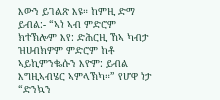እውን ይገልጽ እዩ። ከምዚ ድማ ይብል:- “ኣነ ኣብ ምድሮም ክተኽሎም እየ: ድሕርዚ ኸኣ ካብታ ዝሀብክዎም ምድሮም ከቶ ኣይኪምንቈሱን እዮም: ይብል እግዚኣብሄር ኣምላኽካ።” የሆዋ ነታ “ድንኳን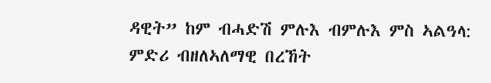ዳዊት” ከም ብሓድሽ ምሉእ ብምሉእ ምስ ኣልዓላ: ምድሪ ብዘለኣለማዊ በረኸት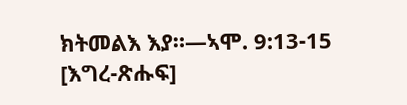ክትመልእ እያ።—ኣሞ. 9:13-15
[እግረ-ጽሑፍ]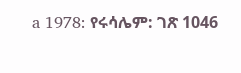a 1978: የሩሳሌም: ገጽ 1046